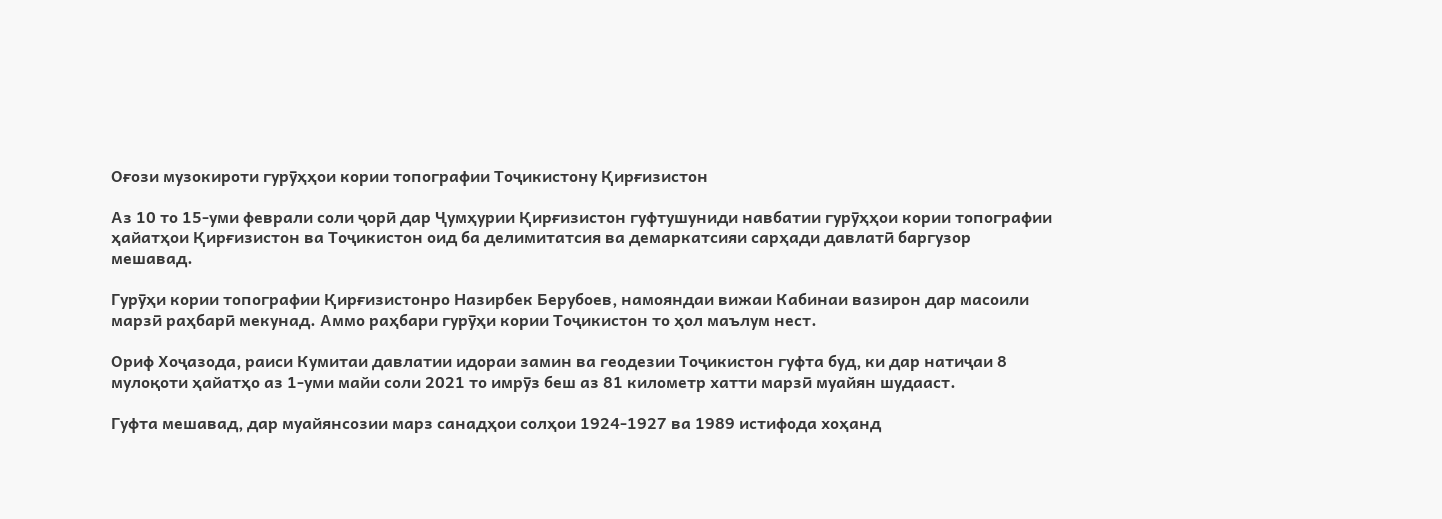Оғози музокироти гурӯҳҳои кории топографии Тоҷикистону Қирғизистон

Аз 10 то 15-уми феврали соли ҷорӣ дар Ҷумҳурии Қирғизистон гуфтушуниди навбатии гурӯҳҳои кории топографии ҳайатҳои Қирғизистон ва Тоҷикистон оид ба делимитатсия ва демаркатсияи сарҳади давлатӣ баргузор мешавад.

Гурӯҳи кории топографии Қирғизистонро Назирбек Берубоев, намояндаи вижаи Кабинаи вазирон дар масоили марзӣ раҳбарӣ мекунад. Аммо раҳбари гурӯҳи кории Тоҷикистон то ҳол маълум нест.

Ориф Хоҷазода, раиси Кумитаи давлатии идораи замин ва геодезии Тоҷикистон гуфта буд, ки дар натиҷаи 8 мулоқоти ҳайатҳо аз 1-уми майи соли 2021 то имрӯз беш аз 81 километр хатти марзӣ муайян шудааст.

Гуфта мешавад, дар муайянсозии марз санадҳои солҳои 1924-1927 ва 1989 истифода хоҳанд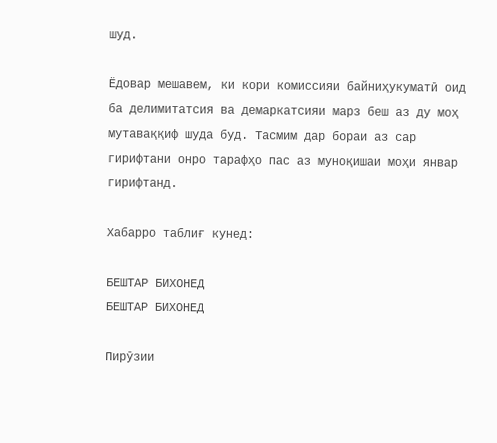шуд.

Ёдовар мешавем, ки кори комиссияи байниҳукуматӣ оид ба делимитатсия ва демаркатсияи марз беш аз ду моҳ мутаваққиф шуда буд. Тасмим дар бораи аз сар гирифтани онро тарафҳо пас аз муноқишаи моҳи январ гирифтанд.

Хабарро таблиғ кунед:

БЕШТАР БИХОНЕД
БЕШТАР БИХОНЕД

Пирӯзии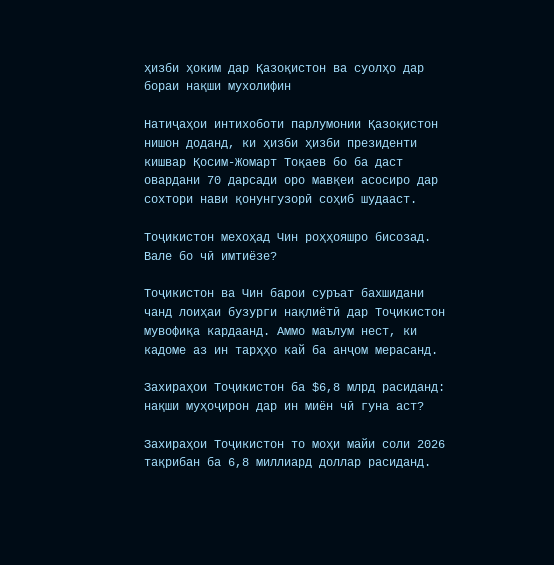ҳизби ҳоким дар Қазоқистон ва суолҳо дар бораи нақши мухолифин

Натиҷаҳои интихоботи парлумонии Қазоқистон нишон доданд, ки ҳизби ҳизби президенти кишвар Қосим-Жомарт Тоқаев бо ба даст овардани 70 дарсади оро мавқеи асосиро дар сохтори нави қонунгузорӣ соҳиб шудааст.

Тоҷикистон мехоҳад Чин роҳҳояшро бисозад. Вале бо чӣ имтиёзе?

Тоҷикистон ва Чин барои суръат бахшидани чанд лоиҳаи бузурги нақлиётӣ дар Тоҷикистон мувофиқа кардаанд. Аммо маълум нест, ки кадоме аз ин тарҳҳо кай ба анҷом мерасанд.

Захираҳои Тоҷикистон ба $6,8 млрд расиданд: нақши муҳоҷирон дар ин миён чӣ гуна аст?

Захираҳои Тоҷикистон то моҳи майи соли 2026 тақрибан ба 6,8 миллиард доллар расиданд.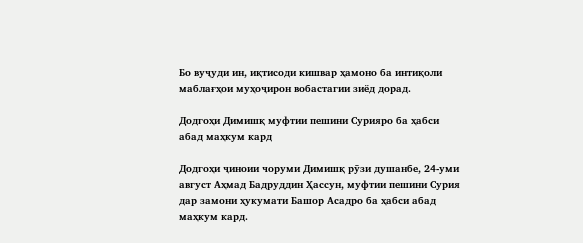Бо вуҷуди ин, иқтисоди кишвар ҳамоно ба интиқоли маблағҳои муҳоҷирон вобастагии зиёд дорад.

Додгоҳи Димишқ муфтии пешини Сурияро ба ҳабси абад маҳкум кард

Додгоҳи ҷиноии чоруми Димишқ рӯзи душанбе, 24-уми август Аҳмад Бадруддин Ҳассун, муфтии пешини Сурия дар замони ҳукумати Башор Асадро ба ҳабси абад маҳкум кард.